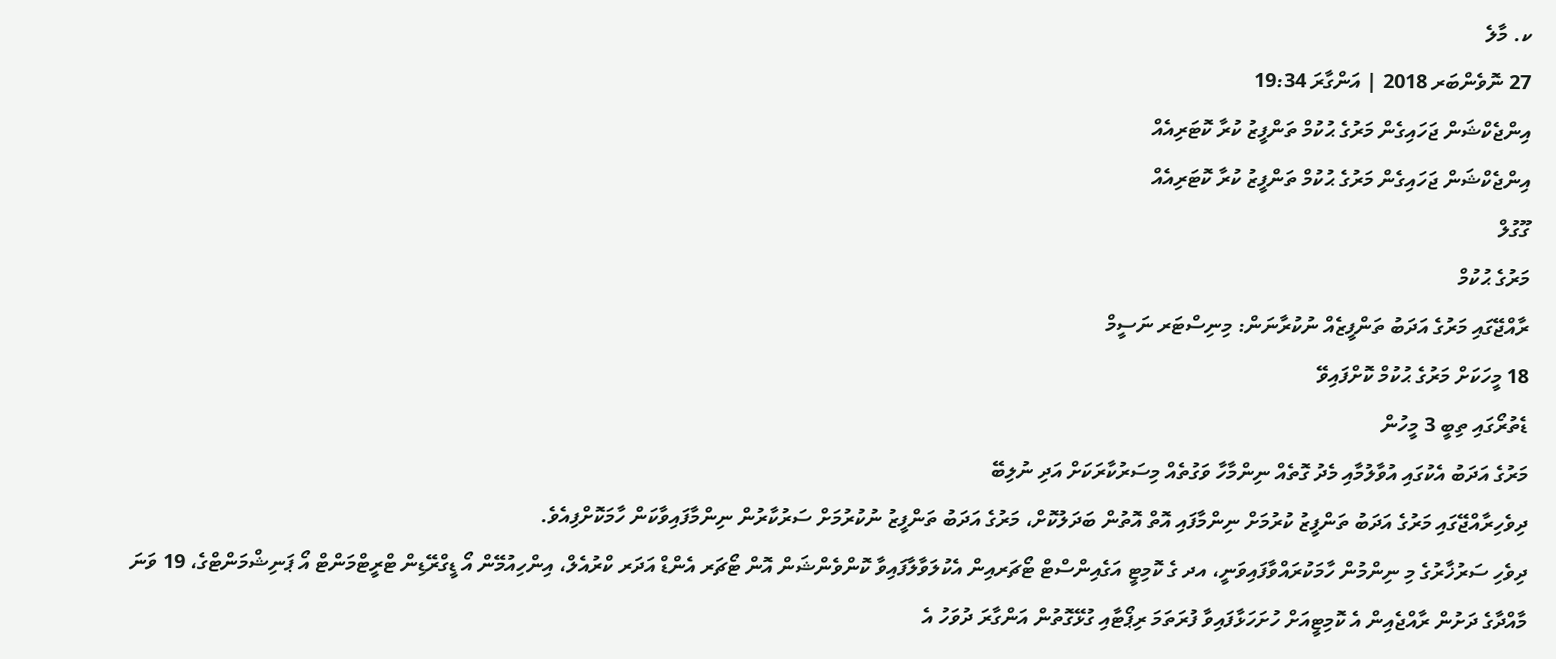ކ. މާލެ
27 ނޮވެންބަރ 2018 | އަންގާރަ 19:34
އިންޖެކްޝަން ޖަހައިގެން މަރުގެ ޙުކުމް ތަންފީޒު ކުރާ ކޮޓަރިއެއް
އިންޖެކްޝަން ޖަހައިގެން މަރުގެ ޙުކުމް ތަންފީޒު ކުރާ ކޮޓަރިއެއް
ގޫގުލް
މަރުގެ ޙުކުމް
ރާއްޖޭގައި މަރުގެ އަދަބު ތަންފީޒެއް ނުކުރާނަން: މިނިސްޓަރ ނަސީމް
18 މީހަކަށް މަރުގެ ޙުކުމް ކޮށްފައިވޭ
ޑެތުރޯގައި ތިބީ 3 މީހުން
މަރުގެ އަދަބު އެކުގައި އުވާލުމާއި މެދު ގޮތެއް ނިންމާހާ ވަގުތެއް މިސަރުކާރަކަށް އަދި ނުލިބޭ
ދިވެހިރާއްޖޭގައި މަރުގެ އަދަބު ތަންފީޒު ކުރުމަށް ނިންމާފައި އޮތް އޮތުން ބަދަލުކޮށް، މަރުގެ އަދަބު ތަންފީޒު ނުކުރުމަށް ސަރުކާރުން ނިންމާފައިވާކަން ހާމަކޮށްފިއެވެ.
ދިވެހި ސަރުޚާރުގެ މި ނިންމުން ހާމަކުރައްވާފައިވަނީ، އދ ގެ ކޮމިޓީ އަގެއިންސްޓް ޓޯޗަރއިން އެކުލަވާލާފައިވާ ކޮންވެންޝަން އޮން ޓޯޗަރ އެންޑް އަދަރ ކްރުއެލް، އިންހިއުމޭން އޯ ޑީގްރޭޑިން ޓްރީޓްމަންޓް އޯ ޕަނިޝްމަންޓްގެ، 19 ވަނަ މާއްދާގެ ދަށުން ރާއްޖެއިން އެ ކޮމިޓީއަށް ހުށަހަޅާފައިވާ ފުރަތަމަ ރިޕޯޓާއި ގުޅޭގޮތުން އަންގާރަ ދުވަހު އެ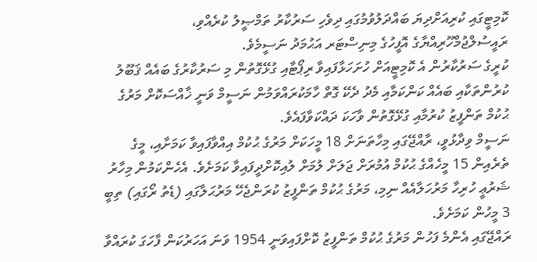ކޮމިޓީގައި ކުރިއަށްދިޔަ ބައްދަލުވުމުގައި ދިވެހި ސަރުކާރު ތަމްޞީލު ކުރެއްވި، ރައީސުލްޖުމްހޫރިއްޔާގެ އޮފީހުގެ މިނިސްޓަރ އަޙުމަދު ނަސީމެވެ.
ކުރީގެ ސަރުކާރުން އެ ކޮމިޓީއަށް ހުށަހަޅާފައިވާ ރިޕޯޓާއި ގުޅޭގޮތުން މި ސަރުކާރުގެ ބައެއް ޤަބޫލު ކުރުންތަކާއި ބައެއް ކަންކަމާއި މެދު ދެކޭ ގޮތް ހާމަކުރައްވަމުން ނަސީމް ވަނީ ޚާއްސަކޮށް މަރުގެ ޙުކުމް ތަންފީޒު ކުރުމާއި ގުޅޭގޮތުން ވާހަކަ ދައްކަވާފައެވެ.
ނަސީމް ވިދާޅުވީ، ރާއްޖޭގައި މިހާތަނަށް 18 މީހަކަށް މަރުގެ ޙުކުމް އިއްވާފައިވާ ކަމަށާއި، މީގެ ތެރެއިން 15 މީހެއްގެ ޙުކުމް އުމުރަށް ޖަލަށް ލުމަށް ލުއިކޮށްދީފައިވާ ކަމަށެވެ. އެހެންކަމުން މިހާރު ޝަރުޢީ ހުރިހާ މަރުހަލާއެއް ނިމި، މަރުގެ ޙުކުމް ތަންފީޒު ކުރަންޖެހޭ މަރުޙަލާގައި (ޑެތު ރޯގައި) ތިބީ 3 މީހުން ކަމަށެވެ.
ރައްޖޭގައި އެންމެ ފަހުން މަރުގެ ޙުކުމް ތަންފީޒު ކޮށްފައިވަނީ 1954 ވަނަ އަހަރުކަން ފާހަގަ ކުރައްވާ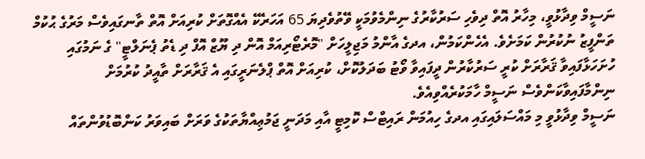ނަސީމް ވިދާޅުވީ، މިހާރު އޮތް ދިވެހި ސަރުކާރުގެ ނިންމެވުމަކީ ވޭތުވެދިޔަ 65 އަހަރެކޭ އެއްގޮތަށް ކުރިއަށް އޮތް ތާނގައިވެސް މަރުގެ ޙުކުމް ތަންފީޒު ނުކުރުން ކަމަށެވެ. އެހެންކަމުން، އދގެ އާންމު މަޖިލީހަށް "މޮރެޓޯރިއަމް އޮން ދި ޔޫޒް އޮފް ދި ޑެތު ޕެނަލްޓީ" ގެ ނަމުގައި ހުށަހަޅާފައިވާ ޤަރާރަށް ކުރީ ސަރުކާރުން ދީފައިވާ ވޯޓު ބަދަލުކޮށް، ކުރިއަށް އޮތް ޕްލެނަރީގައި އެ ޤަރާރަށް ތާއީދު ކުރުމަށް ނިންމާފައިވާކަންވެސް ނަސީމް ހާމަކުރެއްވިއެވެ.
ނަސީމް ވިދާޅުވީ މި މައްސަލައިގައި އދގެ ހިއުމަން ރައިޓްސް ކޮމިޓީ އާއި މަދަނީ ޖަމުޢިއްޔާތަކުގެ ވަރަށް ބައިވަރު ކަންބޮޑުވުންތައް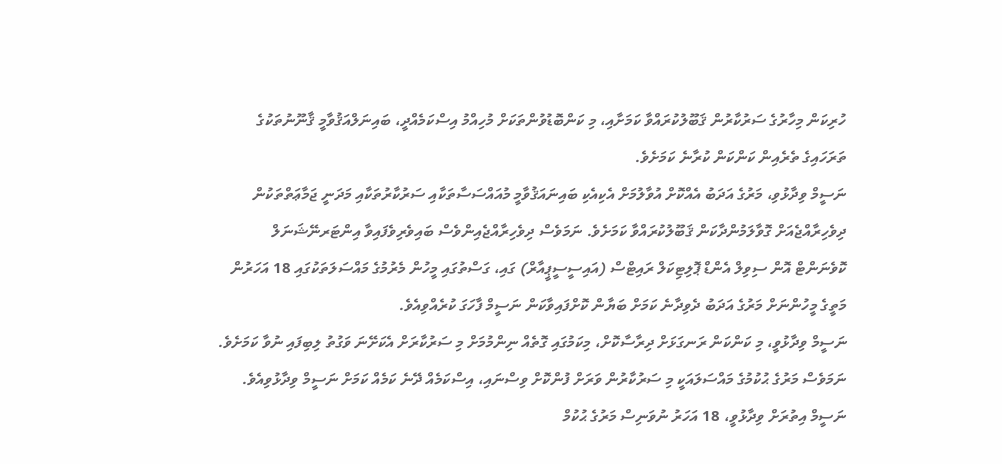ހުރިކަން މިހާރުގެ ސަރުކާރުން ޤަބޫލުކުރައްވާ ކަމަށާއި، މި ކަންބޮޑުވުންތަކަށް މުހިއްމު އިސްކަމެއްދީ، ބައިނަލްއަޤުވާމީ ޤާނޫނުތަކުގެ ތަރަހައިގެ ތެރެއިން ކަންކަން ކުރާނެ ކަމަށެވެ.
ނަސީމް ވިދާޅުވި، މަރުގެ އަދަބު އެއްކޮށް އުވާލުމަށް އެކިއެކި ބައިނައަޤުވާމީ މުއައްސަސާތަކާއި ސަރުކާރުތަކާއި މަދަނީ ޖަމާޢަތްތަކުން ދިވެހިރާއްޖެއަށް ގޮވާލަމުންދާކަން ޤަބޫލުކުރައްވާ ކަމަށެވެ. ނަމަވެސް ދިވެހިރާއްޖެއިންވެސް ބައިވެރިވެފައިވާ އިންޓަރނޭޝަނަލް ކޮވެނަންޓް އޮން ސިވިލް އެންޑް ޕޮލިޓިކަލް ރައިޓްސް (އައިސީސީޕީއާރް) ގައި، ގަސްތުގައި މީހުން މެރުމުގެ މައްސަލަތަކުގައި 18 އަހަރުން މަތީގެ މީހުންނަށް މަރުގެ އަދަބު ދެވިދާނެ ކަމަށް ބަޔާން ކޮށްފައިވާކަން ނަސީމް ފާހަގަ ކުރެއްވިއެވެ.
ނަސީމް ވިދާޅުވީ، މި ކަންކަން ރަނގަޅަށް ދިރާސާކޮށް، މިކަމުގައި ގޮތެއް ނިންމުމަށް މި ސަރުކާރަށް އެކަށޭނަ ވަގުތު ލިބިފައި ނުވާ ކަމަށެވެ. ނަމަވެސް މަރުގެ ޙުކުމުގެ މައްސަލައަކީ މި ސަރުކާރުން ވަރަށް ފުންކޮށް ވިސްނައި، އިސްކަމެއް ދޭނެ ކަމެއް ކަމަށް ނަސީމް ވިދާޅުވިއެވެ.
ނަސީމް އިތުރަށް ވިދާޅުވީ، 18 އަހަރު ނުވަނިސް މަރުގެ ޙުކުމް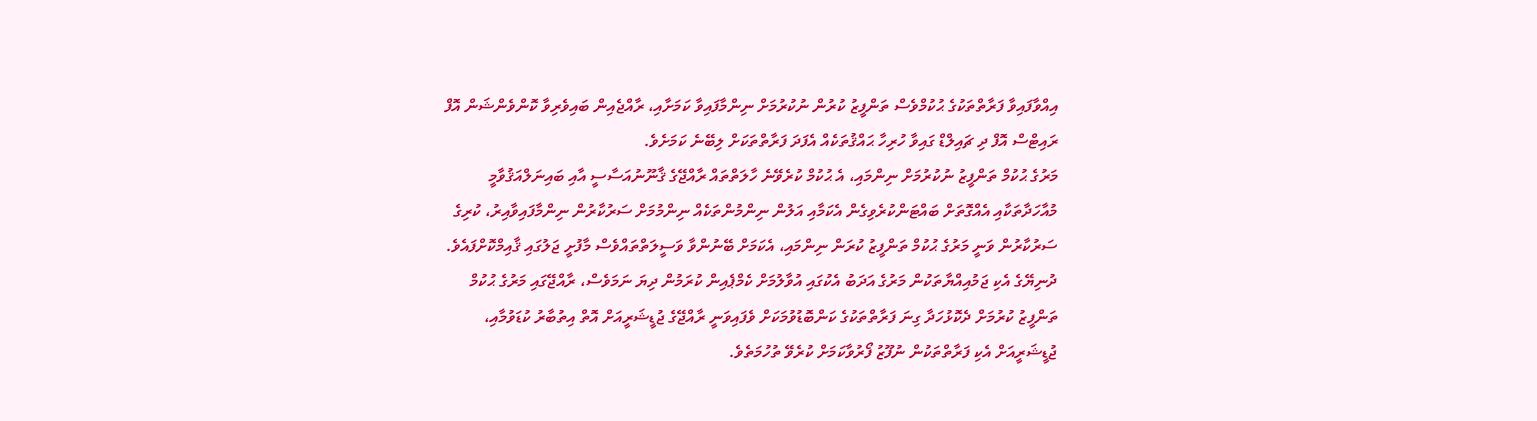އިއްވާފައިވާ ފަރާތްތަކުގެ ޙުކުމްވެސް ތަންފީޒު ކުރުން ނުކުރުމަށް ނިންމާފައިވާ ކަމަށާއި، ރާއްޖެއިން ބައިވެރިވާ ކޮންވެންޝަން އޮފް ރައިޓްސް އޮފް ދި ޗައިލްޑް ގައިވާ ހުރިހާ ޙައްޤުތަކެއް އެފަދަ ފަރާތްތަކަށް ލިބޭނެ ކަމަށެވެ.
މަރުގެ ޙުކުމް ތަންފީޒު ނުކުރުމަށް ނިންމައި، އެ ޙުކުމް ކުރެވޭނެ ހާލަތްތައް ރާއްޖޭގެ ޤާނޫނުއަސާސީ އާއި ބައިނަލްއަޤުވާމީ މުއާހަދާތަކާއި އެއްގޮތަށް ބައްޓަންކުރެވިގެން އެކަމާއި އަލުން ނިންމުންތަކެއް ނިންމުމަށް ސަރުކާރުން ނިންމާފައިވާއިރު، ކުރިގެ ސަރުކާރުން ވަނީ މަރުގެ ޙުކުމް ތަންފީޒު ކުރަން ނިންމައި، އެކަމަށް ބޭނުންވާ ވަސީލަތްތައްވެސް މާފުށީ ޖަލުގައި ޤާއިމްކޮށްފައެވެ.
ދުނިޔޭގެ އެކި ޖަމުއިއްޔާތަކުން މަރުގެ އަދަބު އެކުގައި އުވާލުމަށް ކެމްޕެއިން ކުރަމުން ދިޔަ ނަމަވެސް، ރާއްޖޭގައި މަރުގެ ޙުކުމް ތަންފީޒު ކުރުމަށް ދެކޮޅުހަދާ ގިނަ ފަރާތްތަކުގެ ކަންބޮޑުވުމަކަށް ވެފައިވަނީ ރާއްޖޭގެ ޖުޑީޝަރީއަށް އޮތް އިތުބާރު ކުޑަވުމާއި، ޖުޑީޝަރީއަށް އެކި ފަރާތްތަކުން ނުފޫޒު ފޯރުވާކަމަށް ކުރެވޭ ތުހުމަތެވެ.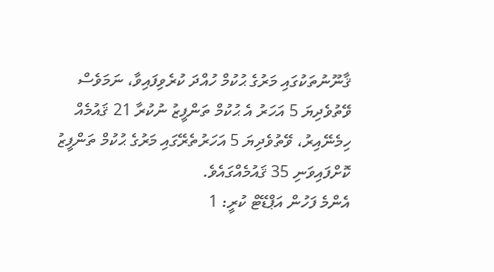ޤާނޫނުތަކުގައި މަރުގެ ޙުކުމް ހުއްދަ ކުރެވިފައިވާ، ނަމަވެސް ވޭތުވެދިޔަ 5 އަހަރު އެ ޙުކުމް ތަންފީޒު ނުކުރާ 21 ޤައުމެއް ހިމެނޭއިރު، ވޭތުވެދިޔަ 5 އަހަރުތެރޭގައި މަރުގެ ޙުކުމް ތަންފީޒު ކޮށްފައިވަނި 35 ޤައުމެއްގައެވެ.
އެންމެ ފަހުން އަޕްޑޭޓް ކުރީ: 1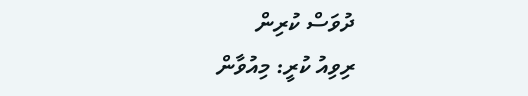ދުވަސް ކުރިން
ރިވިއު ކުރީ: މިއުވާން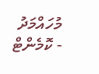މުހައްމަދު
- ކޮމެންޓް